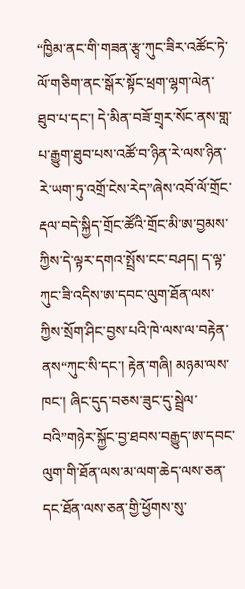“ཁྱིམ་ནང་གི་གཟན་རྩྭ་ཀུང་ཟིར་འཚོང་ཏེ་ལོ་གཅིག་ནང་སྒོར་སྟོང་ཕྲག་ལྷག་ལེན་ཐུབ་པ་དང་། དེ་མིན་བཟོ་གྲྭར་སོང་ནས་གླ་པ་རྒྱུག་ཐུབ་པས་འཚོ་བ་ཉིན་རེ་ལས་ཉིན་རེ་ཡག་ཏུ་འགྲོ་ངེས་རེད”ཞེས་འབོ་ལོ་གྲོང་རྡལ་བདེ་སྐྱིད་གྲོང་ཚོའི་གྲོང་མི་ཨ་བྱམས་ཀྱིས་དེ་ལྟར་དགའ་སྤྲོས་ངང་བཤད། ད་ལྟ་ཀུང་ཟི་འདིས་ཨ་དབང་ལུག་ཐོན་ལས་ཀྱིས་སྲོག་ཤིང་བྱས་པའི་ཁེ་ལས་ལ་བརྟེན་ནས“ཀུང་སི་དང་། རྟེན་གཞི། མཉམ་ལས་ཁང་། ཞིང་དུད་བཅས་ཟུང་དུ་སྦྲེལ་བའི”གཉེར་སྐྱོང་བྱ་ཐབས་བརྒྱུད་ཨ་དབང་ལུག་གི་ཐོན་ལས་མ་ལག་ཆེད་ལས་ཅན་དང་ཐོན་ལས་ཅན་གྱི་ཕྱོགས་སུ་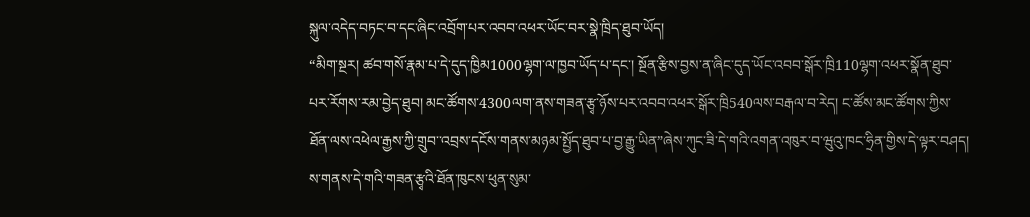སྐུལ་འདེད་བཏང་བ་དང་ཞིང་འབྲོག་པར་འབབ་འཕར་ཡོང་བར་སྣེ་ཁྲིད་ཐུབ་ཡོད།
“མིག་སྔར། ཚབ་གསོ་རྣམ་པ་དེ་དུད་ཁྱིམ1000ལྷག་ལ་ཁྱབ་ཡོད་པ་དང་། སྔོན་རྩིས་བྱས་ན་ཞིང་དུད་ཡོང་འབབ་སྒོར་ཁྲི110ལྷག་འཕར་སྣོན་ཐུབ་པར་རོགས་རམ་བྱེད་ཐུབ། མང་ཚོགས་4300ལག་ནས་གཟན་རྩྭ་ཉོས་པར་འབབ་འཕར་སྒོར་ཁྲི540ལས་བརྒལ་བ་རེད། ང་ཚོས་མང་ཚོགས་ཀྱིས་ཐོན་ལས་འཕེལ་རྒྱས་ཀྱི་གྲུབ་་འབྲས་དངོས་གནས་མཉམ་སྤྱོད་ཐུབ་པ་བྱ་རྒྱུ་ཡིན”ཞེས་ཀུང་ཟི་དེ་གའི་འགན་འཁུར་བ་ཝུའུ་ཁང་ཧྲིན་གྱིས་དེ་ལྟར་བཤད།
ས་གནས་དེ་གའི་གཟན་རྩྭའི་ཐོན་ཁུངས་ཕུན་སུམ་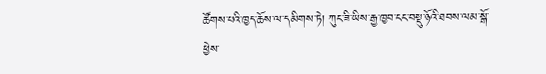ཚོགས་པའི་ཁྱད་ཆོས་ལ་དམིགས་ཏེ། ཀུང་ཟི་ཡིས་རྒྱ་ཁྱབ་ངང་བསྡུ་ཉོའི་ཐབས་ལམ་སྒོ་ཕྱེས་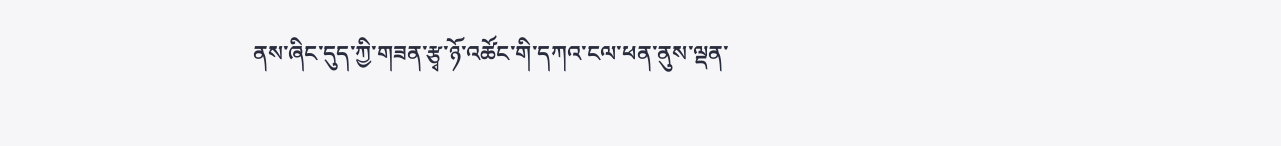ནས་ཞིང་དུད་ཀྱི་གཟན་རྩྭ་ཉོ་འཚོང་གི་དཀའ་ངལ་ཕན་ནུས་ལྡན་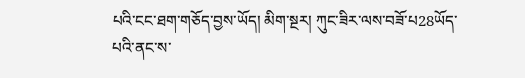པའི་ངང་ཐག་གཅོད་བྱས་ཡོད། མིག་སྔར། ཀུང་ཟིར་ལས་བཟོ་པ28ཡོད་པའི་ནང་ས་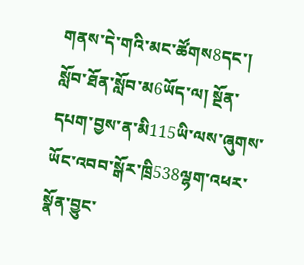གནས་དེ་གའི་མང་ཚོགས8དང་། སློབ་ཐོན་སློབ་མ6ཡོད་ལ། སྔོན་དཔག་བྱས་ན་མི115ཡི་ལས་ཞུགས་ཡོང་འབབ་སྒོར་ཁྲི538ལྷག་འཕར་སྣོན་བྱུང་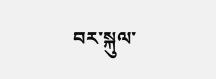བར་སྐུལ་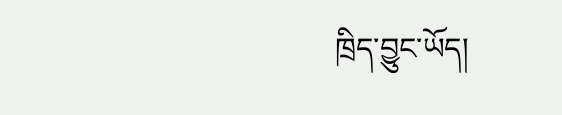ཁྲིད་བྱུང་ཡོད།